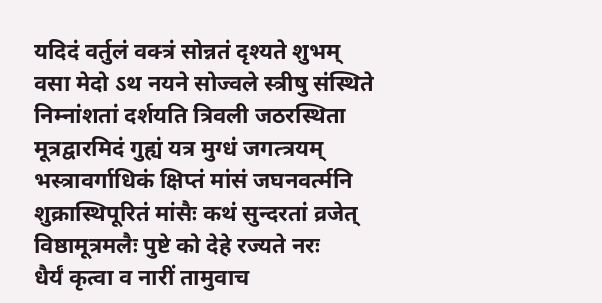यदिदं वर्तुलं वक्त्रं सोन्नतं दृश्यते शुभम्
वसा मेदो ऽथ नयने सोज्वले स्त्रीषु संस्थिते
निम्नांशतां दर्शयति त्रिवली जठरस्थिता
मूत्रद्वारमिदं गुह्यं यत्र मुग्धं जगत्त्रयम्
भस्त्रावर्गाधिकं क्षिप्तं मांसं जघनवर्त्मनि
शुक्रास्थिपूरितं मांसैः कथं सुन्दरतां व्रजेत्
विष्ठामूत्रमलैः पुष्टे को देहे रज्यते नरः
धैर्यं कृत्वा व नारीं तामुवाच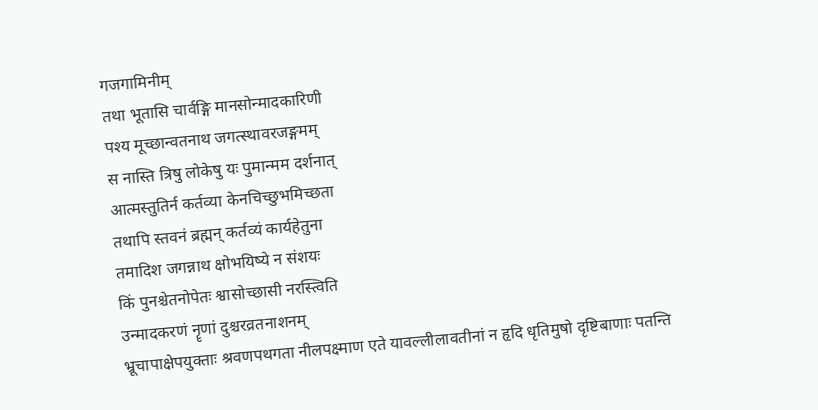गजगामिनीम्
तथा भूतासि चार्वङ्गि मानसोन्मादकारिणी
पश्य मूच्छान्वतनाथ जगत्स्थावरजङ्गमम्
स नास्ति त्रिषु लोकेषु यः पुमान्मम दर्शनात्
आत्मस्तुतिर्न कर्तव्या केनचिच्छुभमिच्छता
तथापि स्तवनं ब्रह्मन् कर्तव्यं कार्यहेतुना
तमादिश जगन्नाथ क्षोभयिष्ये न संशयः
किं पुनश्चेतनोपेतः श्वासोच्छासी नरस्त्विति
उन्मादकरणं नॄणां दुश्चरव्रतनाशनम्
भ्रूचापाक्षेपयुक्ताः श्रवणपथगता नीलपक्ष्माण एते यावल्लीलावतीनां न हृदि धृतिमुषो दृष्टिबाणाः पतन्ति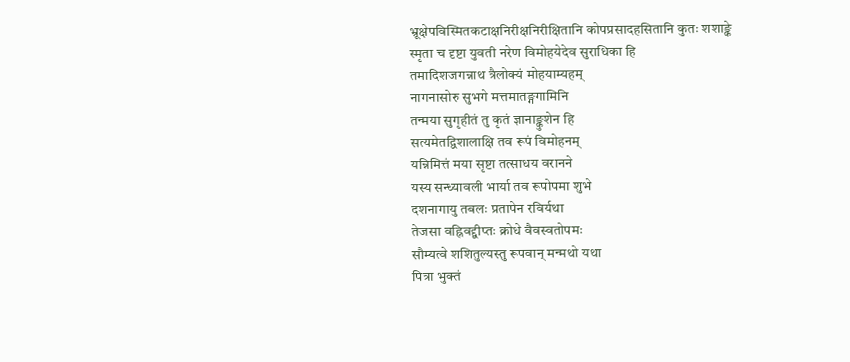भ्रूक्षेपविस्मितकटाक्षनिरीक्षनिरीक्षितानि कोपप्रसादहसितानि कुतः शशाङ्के
स्मृता च दृष्टा युवती नरेण विमोहयेदेव सुराधिका हि
तमादिशजगन्नाथ त्रैलोक्यं मोहयाम्यहम्
नागनासोरु सुभगे मत्तमातङ्गगामिनि
तन्मया सुगृहीतं तु कृतं ज्ञानाङ्कुशेन हि
सत्यमेतद्विशालाक्षि तव रूपं विमोहनम्
यन्निमित्तं मया सृष्टा तत्साधय वरानने
यस्य सन्ध्यावली भार्या तव रूपोपमा शुभे
दशनागायु तबलः प्रतापेन रविर्यथा
तेजसा वह्निवद्द्वीप्तः क्रोधे वैवस्वतोपमः
सौम्यत्वे शशितुल्यस्तु रूपवान् मन्मथो यथा
पित्रा भुक्तं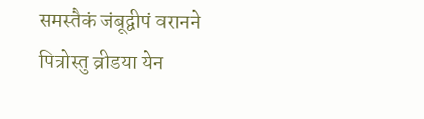समस्तैकं जंबूद्वीपं वरानने
पित्रोस्तु व्रीडया येन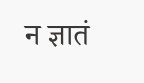न ज्ञातं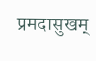प्रमदासुखम्